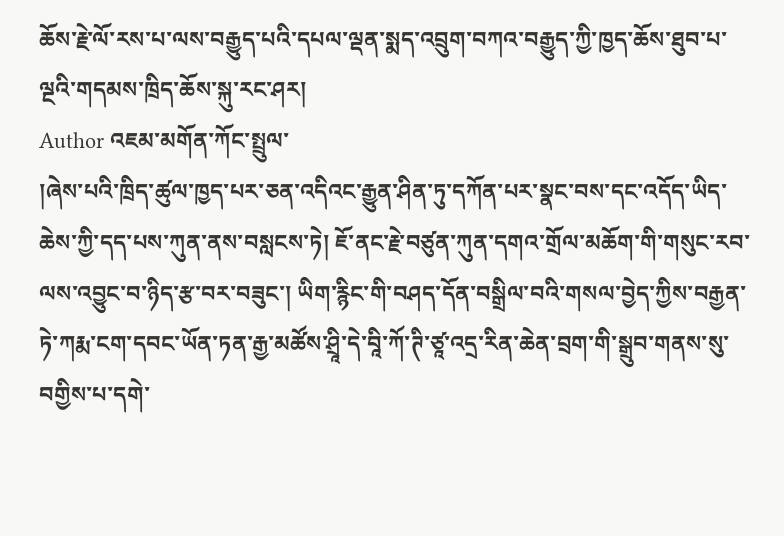ཆོས་རྗེ་ལོ་རས་པ་ལས་བརྒྱུད་པའི་དཔལ་ལྡན་སྨད་འབྲུག་བཀའ་བརྒྱུད་ཀྱི་ཁྱད་ཆོས་ཐུབ་པ་ལྔའི་གདམས་ཁྲིད་ཆོས་སྐུ་རང་ཤར།
Author འཇམ་མགོན་ཀོང་སྤྲུལ་
།ཞེས་པའི་ཁྲིད་ཚུལ་ཁྱད་པར་ཅན་འདིའང་རྒྱུན་ཤིན་ཏུ་དཀོན་པར་སྣང་བས་དང་འདོད་ཡིད་ཆེས་ཀྱི་དད་པས་ཀུན་ནས་བསླངས་ཏེ། ཇོ་ནང་རྗེ་བཙུན་ཀུན་དགའ་གྲོལ་མཆོག་གི་གསུང་རབ་ལས་འབྱུང་བ་ཉིད་རྩ་བར་བཟུང་། ཡིག་རྙིང་གི་བཤད་དོན་བསྒྲིལ་བའི་གསལ་བྱེད་ཀྱིས་བརྒྱན་ཏེ་ཀརྨ་ངག་དབང་ཡོན་ཏན་རྒྱ་མཚོས་ཤྲཱི་དེ་བཱི་ཀོ་ཊི་ཙཱ་འདྲ་རིན་ཆེན་བྲག་གི་སྒྲུབ་གནས་སུ་བགྱིས་པ་དགེ་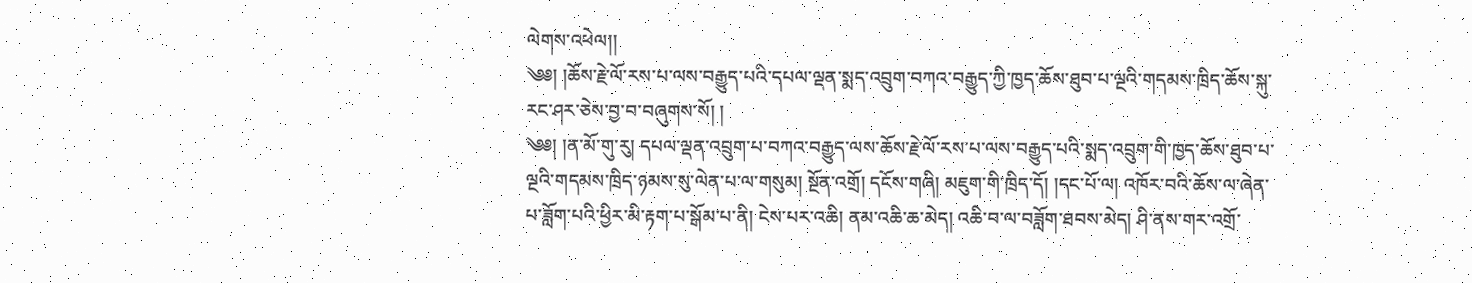ལེགས་འཕེལ།།
༄༅། །ཆོས་རྗེ་ལོ་རས་པ་ལས་བརྒྱུད་པའི་དཔལ་ལྡན་སྨད་འབྲུག་བཀའ་བརྒྱུད་ཀྱི་ཁྱད་ཆོས་ཐུབ་པ་ལྔའི་གདམས་ཁྲིད་ཆོས་སྐུ་རང་ཤར་ཅེས་བྱ་བ་བཞུགས་སོ། །
༄༅། །ན་མོ་གུ་རུ། དཔལ་ལྡན་འབྲུག་པ་བཀའ་བརྒྱུད་ལས་ཆོས་རྗེ་ལོ་རས་པ་ལས་བརྒྱུད་པའི་སྨད་འབྲུག་གི་ཁྱད་ཆོས་ཐུབ་པ་ལྔའི་གདམས་ཁྲིད་ཉམས་སུ་ལེན་པ་ལ་གསུམ། སྔོན་འགྲོ། དངོས་གཞི། མཇུག་གི་ཁྲིད་དོ། །དང་པོ་ལ། འཁོར་བའི་ཆོས་ལ་ཞེན་པ་ཟློག་པའི་ཕྱིར་མི་རྟག་པ་སྒོམ་པ་ནི། ངེས་པར་འཆི། ནམ་འཆི་ཆ་མེད། འཆི་བ་ལ་བཟློག་ཐབས་མེད། ཤི་ནས་གར་འགྲོ་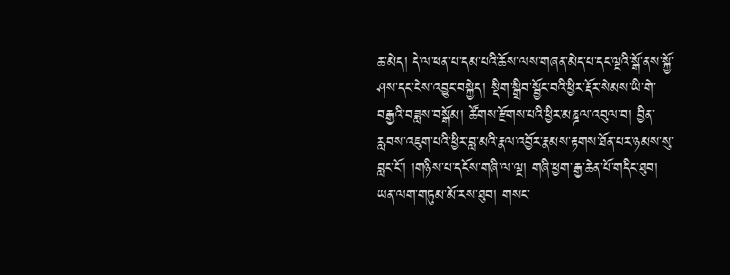ཆ་མེད། དེ་ལ་ཕན་པ་དམ་པའི་ཆོས་ལས་གཞན་མེད་པ་དང་ལྔའི་སྒོ་ནས་སྐྱོ་ཤས་དང་ངེས་འབྱུང་བསྐྱེད། སྡིག་སྒྲིབ་སྦྱོང་བའི་ཕྱིར་རྡོར་སེམས་ཡི་གེ་བརྒྱའི་བཟླས་བསྒོམ། ཚོགས་རྫོགས་པའི་ཕྱིར་མཎྜལ་འབུལ་བ། བྱིན་རླབས་འཇུག་པའི་ཕྱིར་བླ་མའི་རྣལ་འབྱོར་རྣམས་རྟགས་ཐོན་པར་ཉམས་སུ་བླང་ངོ་། །གཉིས་པ་དངོས་གཞི་ལ་ལྔ། གཞི་ཕྱག་རྒྱ་ཆེན་པོ་གདིང་ཐུབ། ཡན་ལག་གཏུམ་མོ་རས་ཐུབ། གསང་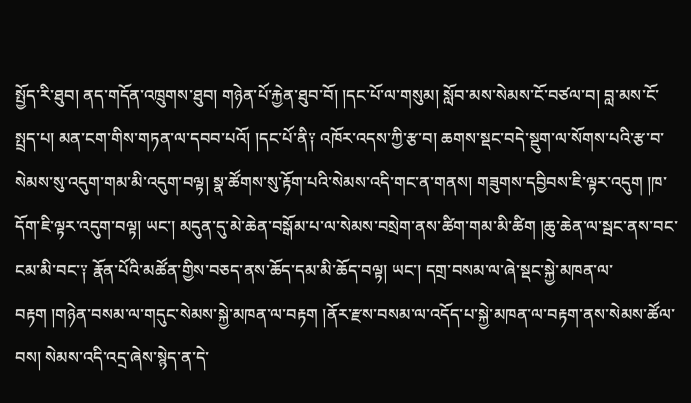སྤྱོད་རི་ཐུབ། ནད་གདོན་འཁྲུགས་ཐུབ། གཉེན་པོ་རྐྱེན་ཐུབ་བོ། །དང་པོ་ལ་གསུམ། སློབ་མས་སེམས་ངོ་བཙལ་བ། བླ་མས་ངོ་སྤྲད་པ། མན་ངག་གིས་གཏན་ལ་དབབ་པའོ། །དང་པོ་ནི༑ འཁོར་འདས་ཀྱི་རྩ་བ། ཆགས་སྡང་བདེ་སྡུག་ལ་སོགས་པའི་རྩ་བ་སེམས་སུ་འདུག་གམ་མི་འདུག་བལྟ། སྣ་ཚོགས་སུ་རྟོག་པའི་སེམས་འདི་གང་ན་གནས། གཟུགས་དབྱིབས་ཇི་ལྟར་འདུག །ཁ་དོག་ཇི་ལྟར་འདུག་བལྟ། ཡང་། མདུན་དུ་མེ་ཆེན་བསྒོམ་པ་ལ་སེམས་བསྲེག་ནས་ཚིག་གམ་མི་ཚིག །ཆུ་ཆེན་ལ་སྦང་ནས་བང་ངམ་མི་བང་༑ རྣོན་པོའི་མཚོན་གྱིས་བཅད་ནས་ཆོད་དམ་མི་ཆོད་བལྟ། ཡང་། དགྲ་བསམ་ལ་ཞེ་སྡང་སྐྱེ་མཁན་ལ་བརྟག །གཉེན་བསམ་ལ་གདུང་སེམས་སྐྱེ་མཁན་ལ་བརྟག །ནོར་རྫས་བསམ་ལ་འདོད་པ་སྐྱེ་མཁན་ལ་བརྟག་ནས་སེམས་ཚོལ་བས། སེམས་འདི་འདྲ་ཞེས་སྙེད་ན་དེ་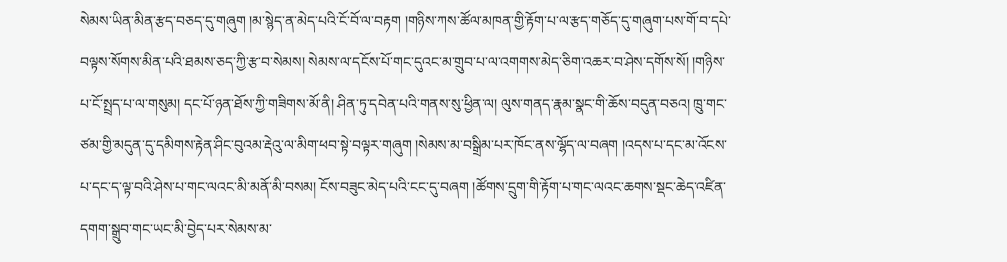སེམས་ཡིན་མིན་རྩད་བཅད་དུ་གཞུག །མ་སྙེད་ན་མེད་པའི་ངོ་བོ་ལ་བརྟག །གཉིས་ཀས་ཚོལ་མཁན་གྱི་རྟོག་པ་ལ་རྩད་གཅོད་དུ་གཞུག་པས་གོ་བ་དཔེ་བལྟས་སོགས་མིན་པའི་ཐམས་ཅད་ཀྱི་རྩ་བ་སེམས། སེམས་ལ་དངོས་པོ་གང་དུའང་མ་གྲུབ་པ་ལ་འགགས་མེད་ཅིག་འཆར་བ་ཤེས་དགོས་སོ། །གཉིས་པ་ངོ་སྤྲད་པ་ལ་གསུམ། དང་པོ་ཉན་ཐོས་ཀྱི་གཟིགས་མོ་ནི། ཤིན་ཏུ་དབེན་པའི་གནས་སུ་ཕྱིན་ལ། ལུས་གནད་རྣམ་སྣང་གི་ཆོས་བདུན་བཅའ། ཁྲུ་གང་ཙམ་གྱི་མདུན་དུ་དམིགས་རྟེན་ཤིང་བུའམ་རྡེའུ་ལ་མིག་ཕབ་སྟེ་བལྟར་གཞུག །སེམས་མ་བསྒྲིམ་པར་ཁོང་ནས་ལྷོད་ལ་བཞག །འདས་པ་དང་མ་འོངས་པ་དང་ད་ལྟ་བའི་ཤེས་པ་གང་ལའང་མི་མནོ་མི་བསམ། ངོས་བཟུང་མེད་པའི་ངང་དུ་བཞག །ཚོགས་དྲུག་གི་རྟོག་པ་གང་ལའང་ཆགས་སྡང་ཆེད་འཛིན་དགག་སྒྲུབ་གང་ཡང་མི་བྱེད་པར་སེམས་མ་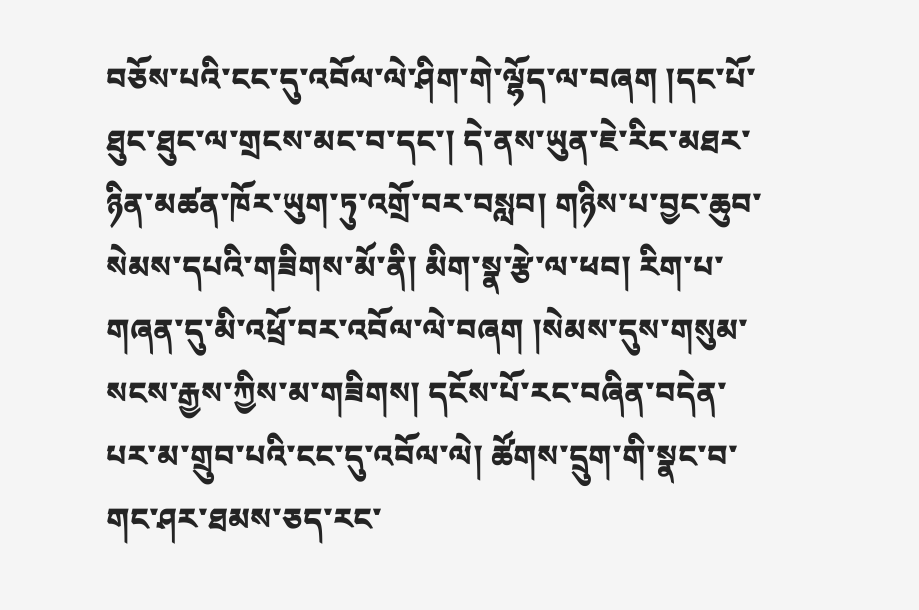བཅོས་པའི་ངང་དུ་འབོལ་ལེ་ཤིག་གེ་ལྷོད་ལ་བཞག །དང་པོ་ཐུང་ཐུང་ལ་གྲངས་མང་བ་དང་། དེ་ནས་ཡུན་ཇེ་རིང་མཐར་ཉིན་མཚན་ཁོར་ཡུག་ཏུ་འགྲོ་བར་བསླབ། གཉིས་པ་བྱང་ཆུབ་སེམས་དཔའི་གཟིགས་མོ་ནི། མིག་སྣ་རྩེ་ལ་ཕབ། རིག་པ་གཞན་དུ་མི་འཕྲོ་བར་འབོལ་ལེ་བཞག །སེམས་དུས་གསུམ་སངས་རྒྱས་ཀྱིས་མ་གཟིགས། དངོས་པོ་རང་བཞིན་བདེན་པར་མ་གྲུབ་པའི་ངང་དུ་འབོལ་ལེ། ཚོགས་དྲུག་གི་སྣང་བ་གང་ཤར་ཐམས་ཅད་རང་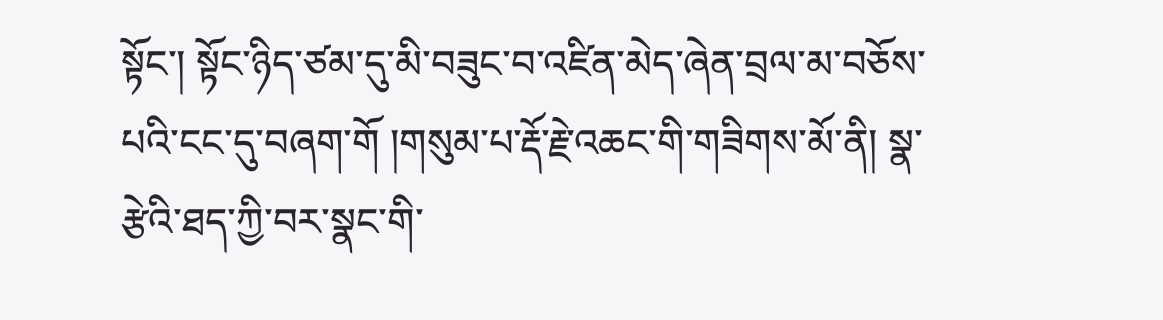སྟོང་། སྟོང་ཉིད་ཙམ་དུ་མི་བཟུང་བ་འཛིན་མེད་ཞེན་བྲལ་མ་བཅོས་པའི་ངང་དུ་བཞག་གོ །གསུམ་པ་རྡོ་རྗེ་འཆང་གི་གཟིགས་མོ་ནི། སྣ་རྩེའི་ཐད་ཀྱི་བར་སྣང་གི་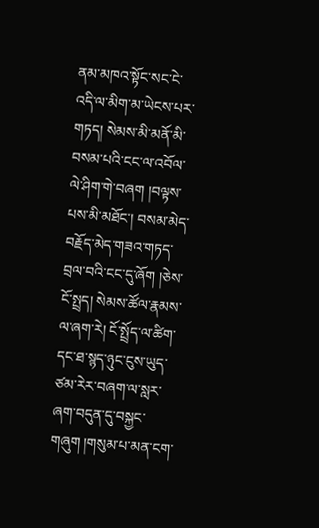ནམ་མཁའ་སྟོང་སང་ངེ་འདི་ལ་མིག་མ་ཡེངས་པར་གཏད། སེམས་མི་མནོ་མི་བསམ་པའི་ངང་ལ་འབོལ་ལེ་ཤིག་གེ་བཞག །བལྟས་པས་མི་མཐོང་། བསམ་མེད་བརྗོད་མེད་གཟའ་གཏད་བྲལ་བའི་ངང་དུ་ཞོག །ཅེས་ངོ་སྤྲད། སེམས་ཚོལ་རྣམས་ལ་ཞག་རེ། ངོ་སྤྲོད་ལ་ཚིག་དང་ཐ་སྙད་ཉུང་ངུས་ཡུད་ཙམ་རེར་བཞག་ལ་སླར་ཞག་བདུན་དུ་བསྐྱང་གཞུག །གསུམ་པ་མན་ངག་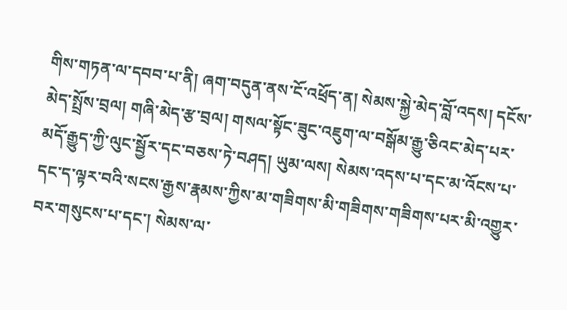གིས་གཏན་ལ་དབབ་པ་ནི། ཞག་བདུན་ནས་ངོ་འཕྲོད་ན། སེམས་སྐྱེ་མེད་བློ་འདས། དངོས་མེད་སྤྲོས་བྲལ། གཞི་མེད་རྩ་བྲལ། གསལ་སྟོང་ཟུང་འཇུག་ལ་བསྒོམ་རྒྱུ་ཅིའང་མེད་པར་མདོ་རྒྱུད་ཀྱི་ལུང་སྦྱོར་དང་བཅས་ཏེ་བཤད། ཡུམ་ལས། སེམས་འདས་པ་དང་མ་འོངས་པ་དང་ད་ལྟར་བའི་སངས་རྒྱས་རྣམས་ཀྱིས་མ་གཟིགས་མི་གཟིགས་གཟིགས་པར་མི་འགྱུར་བར་གསུངས་པ་དང་། སེམས་ལ་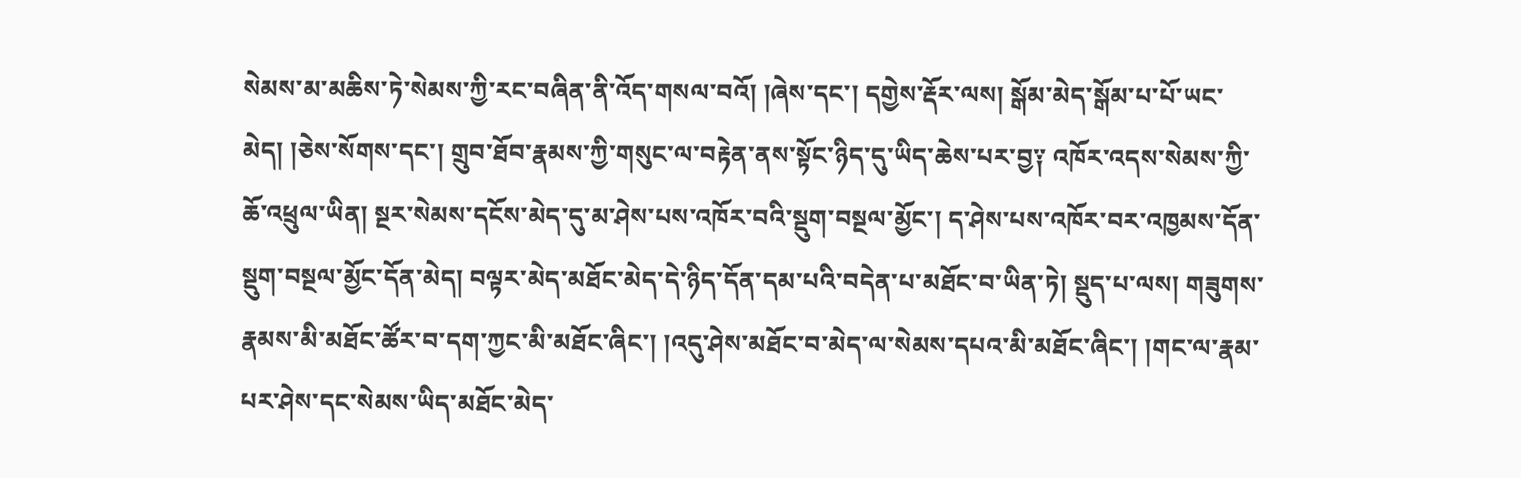སེམས་མ་མཆིས་ཏེ་སེམས་ཀྱི་རང་བཞིན་ནི་འོད་གསལ་བའོ། །ཞེས་དང་། དགྱེས་རྡོར་ལས། སྒོམ་མེད་སྒོམ་པ་པོ་ཡང་མེད། །ཅེས་སོགས་དང་། གྲུབ་ཐོབ་རྣམས་ཀྱི་གསུང་ལ་བརྟེན་ནས་སྟོང་ཉིད་དུ་ཡིད་ཆེས་པར་བྱ༑ འཁོར་འདས་སེམས་ཀྱི་ཆོ་འཕྲུལ་ཡིན། སྔར་སེམས་དངོས་མེད་དུ་མ་ཤེས་པས་འཁོར་བའི་སྡུག་བསྔལ་མྱོང་། ད་ཤེས་པས་འཁོར་བར་འཁྱམས་དོན་སྡུག་བསྔལ་མྱོང་དོན་མེད། བལྟར་མེད་མཐོང་མེད་དེ་ཉིད་དོན་དམ་པའི་བདེན་པ་མཐོང་བ་ཡིན་ཏེ། སྡུད་པ་ལས། གཟུགས་རྣམས་མི་མཐོང་ཚོར་བ་དག་ཀྱང་མི་མཐོང་ཞིང་། །འདུ་ཤེས་མཐོང་བ་མེད་ལ་སེམས་དཔའ་མི་མཐོང་ཞིང་། །གང་ལ་རྣམ་པར་ཤེས་དང་སེམས་ཡིད་མཐོང་མེད་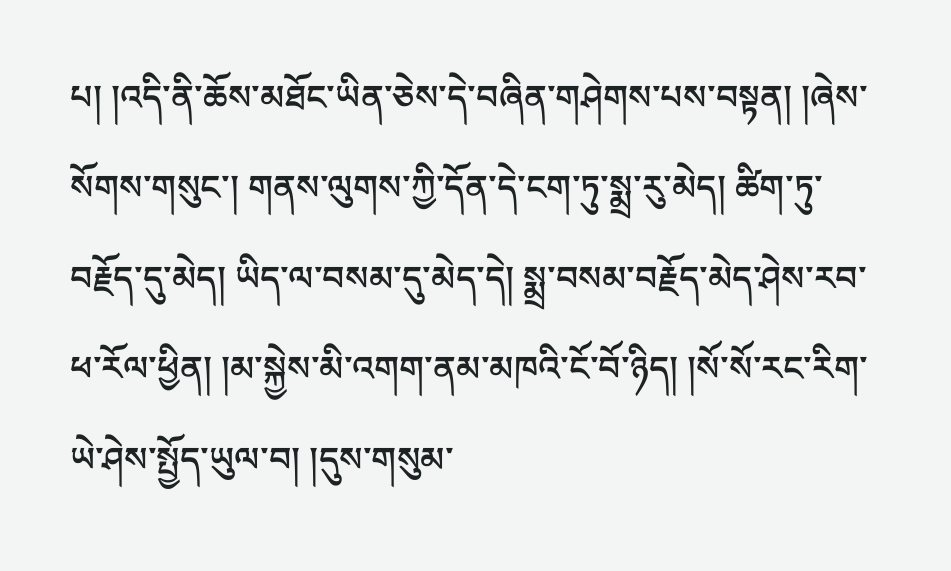པ། །འདི་ནི་ཆོས་མཐོང་ཡིན་ཅེས་དེ་བཞིན་གཤེགས་པས་བསྟན། །ཞེས་སོགས་གསུང་། གནས་ལུགས་ཀྱི་དོན་དེ་ངག་ཏུ་སྨྲ་རུ་མེད། ཚིག་ཏུ་བརྗོད་དུ་མེད། ཡིད་ལ་བསམ་དུ་མེད་དེ། སྨྲ་བསམ་བརྗོད་མེད་ཤེས་རབ་ཕ་རོལ་ཕྱིན། །མ་སྐྱེས་མི་འགག་ནམ་མཁའི་ངོ་བོ་ཉིད། །སོ་སོ་རང་རིག་ཡེ་ཤེས་སྤྱོད་ཡུལ་བ། །དུས་གསུམ་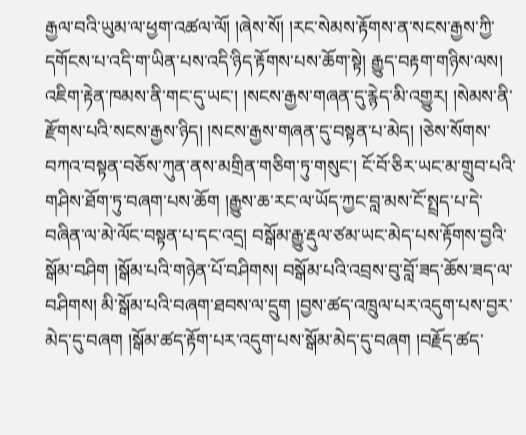རྒྱལ་བའི་ཡུམ་ལ་ཕྱག་འཚལ་ལོ། །ཞེས་སོ། །རང་སེམས་རྟོགས་ན་སངས་རྒྱས་ཀྱི་དགོངས་པ་འདི་ག་ཡིན་པས་འདི་ཉིད་རྟོགས་པས་ཆོག་སྟེ། རྒྱུད་བརྟག་གཉིས་ལས། འཇིག་རྟེན་ཁམས་ནི་གང་དུ་ཡང་། །སངས་རྒྱས་གཞན་དུ་རྙེད་མི་འགྱུར། །སེམས་ནི་རྫོགས་པའི་སངས་རྒྱས་ཉིད། །སངས་རྒྱས་གཞན་དུ་བསྟན་པ་མེད། །ཅེས་སོགས་བཀའ་བསྟན་བཅོས་ཀུན་ནས་མགྲིན་གཅིག་ཏུ་གསུང་། ངོ་བོ་ཅིར་ཡང་མ་གྲུབ་པའི་གཤིས་ཐོག་ཏུ་བཞག་པས་ཆོག །རྒྱུས་ཆ་རང་ལ་ཡོད་ཀྱང་བླ་མས་ངོ་སྤྲད་པ་དེ་བཞིན་ལ་མེ་ལོང་བསྟན་པ་དང་འདྲ། བསྒོམ་རྒྱུ་རྡུལ་ཙམ་ཡང་མེད་པས་རྟོགས་བྱའི་སྒོམ་བཤིག །སྒོམ་པའི་གཉེན་པོ་བཤིགས། བསྒོམ་པའི་འབྲས་བུ་བློ་ཟད་ཆོས་ཟད་ལ་བཤིགས། མི་སྒོམ་པའི་བཞག་ཐབས་ལ་དྲུག །བྱས་ཚད་འཁྲུལ་པར་འདུག་པས་བྱར་མེད་དུ་བཞག །སྒོམ་ཚད་རྟོག་པར་འདུག་པས་སྒོམ་མེད་དུ་བཞག །བརྗོད་ཚད་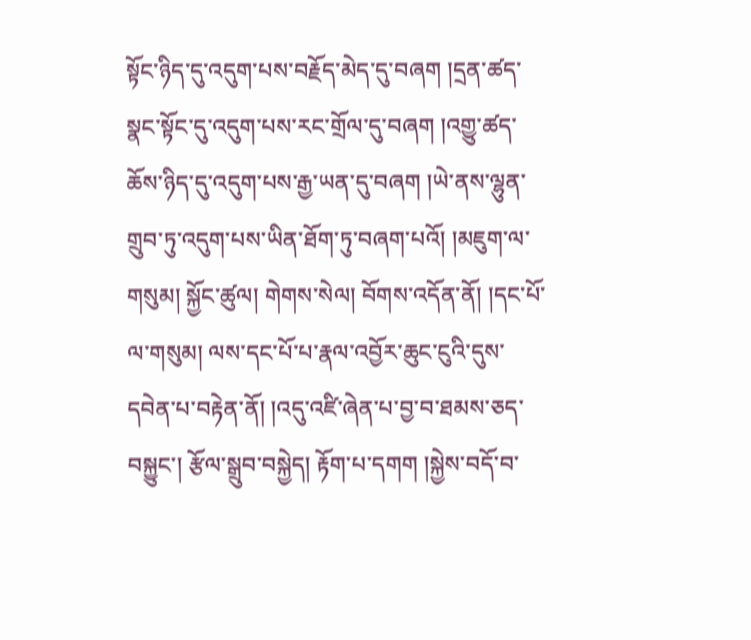སྟོང་ཉིད་དུ་འདུག་པས་བརྗོད་མེད་དུ་བཞག །དྲན་ཚད་སྣང་སྟོང་དུ་འདུག་པས་རང་གྲོལ་དུ་བཞག །འགྱུ་ཚད་ཆོས་ཉིད་དུ་འདུག་པས་རྒྱ་ཡན་དུ་བཞག །ཡེ་ནས་ལྷུན་གྲུབ་ཏུ་འདུག་པས་ཡིན་ཐོག་ཏུ་བཞག་པའོ། །མཇུག་ལ་གསུམ། སྐྱོང་ཚུལ། གེགས་སེལ། བོགས་འདོན་ནོ། །དང་པོ་ལ་གསུམ། ལས་དང་པོ་པ་རྣལ་འབྱོར་ཆུང་ངུའི་དུས་དབེན་པ་བརྟེན་ནོ། །འདུ་འཛི་ཞེན་པ་བྱ་བ་ཐམས་ཅད་བསྐྱུང་། རྩོལ་སྒྲུབ་བསྐྱེད། རྟོག་པ་དགག །སྐྱེས་བདོ་བ་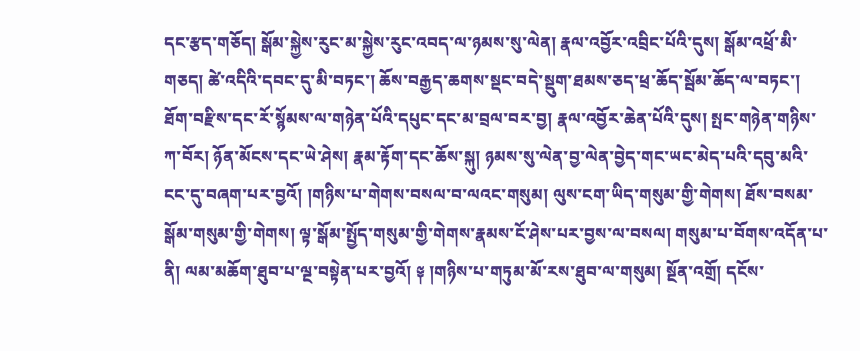དང་རྩད་གཅོད། སྒོམ་སྐྱེས་རུང་མ་སྐྱེས་རུང་འབད་ལ་ཉམས་སུ་ལེན། རྣལ་འབྱོར་འབྲིང་པོའི་དུས། སྒོམ་འཕྲོ་མི་གཅད། ཚེ་འདིའི་དབང་དུ་མི་བཏང་། ཆོས་བརྒྱད་ཆགས་སྡང་བདེ་སྡུག་ཐམས་ཅད་ཕྲ་ཆོད་སྦོམ་ཆོད་ལ་བཏང་། ཐོག་བརྫིས་དང་རོ་སྙོམས་ལ་གཉེན་པོའི་དཔུང་དང་མ་བྲལ་བར་བྱ། རྣལ་འབྱོར་ཆེན་པོའི་དུས། སྤང་གཉེན་གཉིས་ཀ་བོར། ཉོན་མོངས་དང་ཡེ་ཤེས། རྣམ་རྟོག་དང་ཆོས་སྐུ། ཉམས་སུ་ལེན་བྱ་ལེན་བྱེད་གང་ཡང་མེད་པའི་དབུ་མའི་ངང་དུ་བཞག་པར་བྱའོ། །གཉིས་པ་གེགས་བསལ་བ་ལའང་གསུམ། ལུས་ངག་ཡིད་གསུམ་གྱི་གེགས། ཐོས་བསམ་སྒོམ་གསུམ་གྱི་གེགས། ལྟ་སྒོམ་སྤྱོད་གསུམ་གྱི་གེགས་རྣམས་ངོ་ཤེས་པར་བྱས་ལ་བསལ། གསུམ་པ་བོགས་འདོན་པ་ནི། ལམ་མཆོག་ཐུབ་པ་ལྔ་བསྟེན་པར་བྱའོ། ༈ །གཉིས་པ་གཏུམ་མོ་རས་ཐུབ་ལ་གསུམ། སྔོན་འགྲོ། དངོས་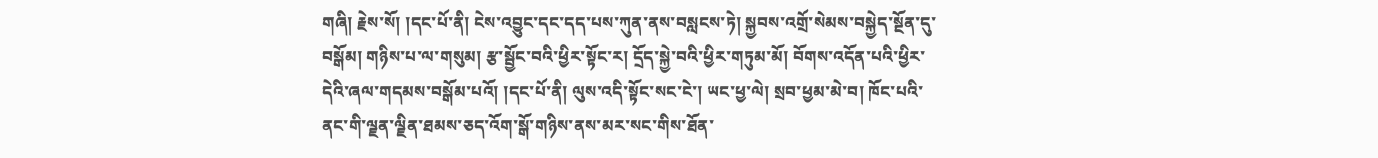གཞི། རྗེས་སོ། །དང་པོ་ནི། ངེས་འབྱུང་དང་དད་པས་ཀུན་ནས་བསླངས་ཏེ། སྐྱབས་འགྲོ་སེམས་བསྐྱེད་སྔོན་དུ་བསྒོམ། གཉིས་པ་ལ་གསུམ། རྩ་སྦྱོང་བའི་ཕྱིར་སྟོང་ར། དྲོད་སྐྱེ་བའི་ཕྱིར་གཏུམ་མོ། བོགས་འདོན་པའི་ཕྱིར་དེའི་ཞལ་གདམས་བསྒོམ་པའོ། །དང་པོ་ནི། ལུས་འདི་སྟོང་སང་ངེ་། ཡང་ཕྱ་ལེ། སྲབ་ཕྱམ་མེ་བ། ཁོང་པའི་ནང་གི་ལྗན་ལྗིན་ཐམས་ཅད་འོག་སྒོ་གཉིས་ནས་མར་སང་གིས་ཐོན་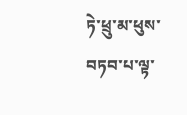ཏེ་ཕྲུ་མ་ཕུས་བཏབ་པ་ལྟ་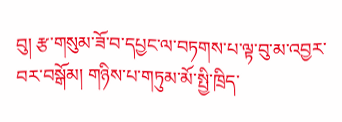བུ། རྩ་གསུམ་ཟོ་བ་དཔྱང་ལ་བཏགས་པ་ལྟ་བུ་མ་འབྱར་བར་བསྒོམ། གཉིས་པ་གཏུམ་མོ་སྤྱི་ཁྲིད་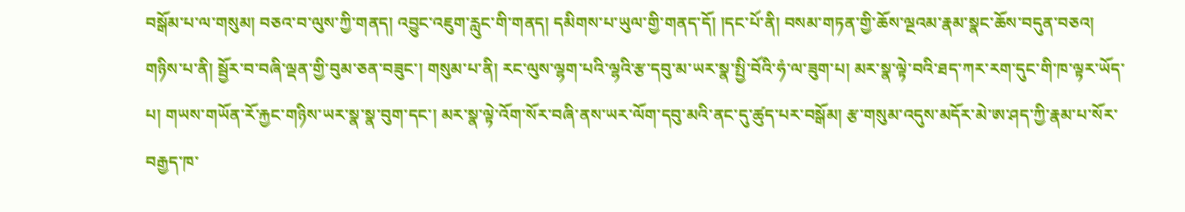བསྒོམ་པ་ལ་གསུམ། བཅའ་བ་ལུས་ཀྱི་གནད། འབྱུང་འཇུག་རླུང་གི་གནད། དམིགས་པ་ཡུལ་གྱི་གནད་དོ། །དང་པོ་ནི། བསམ་གཏན་གྱི་ཆོས་ལྔའམ་རྣམ་སྣང་ཆོས་བདུན་བཅའ། གཉིས་པ་ནི། སྦྱོར་བ་བཞི་ལྡན་གྱི་བུམ་ཅན་བཟུང་། གསུམ་པ་ནི། རང་ལུས་ལྷག་པའི་ལྷའི་རྩ་དབུ་མ་ཡར་སྣ་སྤྱི་བོའི་ཧཾ་ལ་ཟུག་པ། མར་སྣ་ལྟེ་བའི་ཐད་ཀར་རག་དུང་གི་ཁ་ལྟར་ཡོད་པ། གཡས་གཡོན་རོ་རྐྱང་གཉིས་ཡར་སྣ་སྣ་བུག་དང་། མར་སྣ་ལྟེ་འོག་སོར་བཞི་ནས་ཡར་ལོག་དབུ་མའི་ནང་དུ་ཚུད་པར་བསྒོམ། རྩ་གསུམ་འདུས་མདོར་མེ་ཨ་ཤད་ཀྱི་རྣམ་པ་སོར་བརྒྱད་ཁ་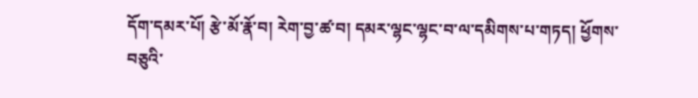དོག་དམར་པོ། རྩེ་མོ་རྣོ་བ། རེག་བྱ་ཚ་བ། དམར་ལྷང་ལྷང་བ་ལ་དམིགས་པ་གཏད། ཕྱོགས་བཅུའི་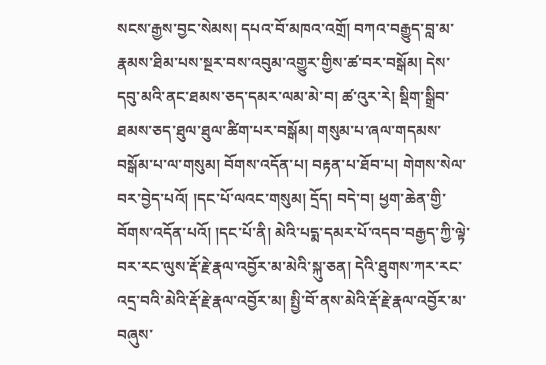སངས་རྒྱས་བྱང་སེམས། དཔའ་བོ་མཁའ་འགྲོ། བཀའ་བརྒྱུད་བླ་མ་རྣམས་ཐིམ་པས་སྔར་བས་འབུམ་འགྱུར་གྱིས་ཚ་བར་བསྒོམ། དེས་དབུ་མའི་ནང་ཐམས་ཅད་དམར་ལམ་མེ་བ། ཚ་འུར་རེ། སྡིག་སྒྲིབ་ཐམས་ཅད་ཐུལ་ཐུལ་ཚིག་པར་བསྒོམ། གསུམ་པ་ཞལ་གདམས་བསྒོམ་པ་ལ་གསུམ། བོགས་འདོན་པ། བརྟན་པ་ཐོབ་པ། གེགས་སེལ་བར་བྱེད་པའོ། །དང་པོ་ལའང་གསུམ། དྲོད། བདེ་བ། ཕྱག་ཆེན་གྱི་བོགས་འདོན་པའོ། །དང་པོ་ནི། མེའི་པདྨ་དམར་པོ་འདབ་བརྒྱད་ཀྱི་ལྟེ་བར་རང་ལུས་རྡོ་རྗེ་རྣལ་འབྱོར་མ་མེའི་སྐུ་ཅན། དེའི་ཐུགས་ཀར་རང་འདྲ་བའི་མེའི་རྡོ་རྗེ་རྣལ་འབྱོར་མ། སྤྱི་བོ་ནས་མེའི་རྡོ་རྗེ་རྣལ་འབྱོར་མ་བཞུས་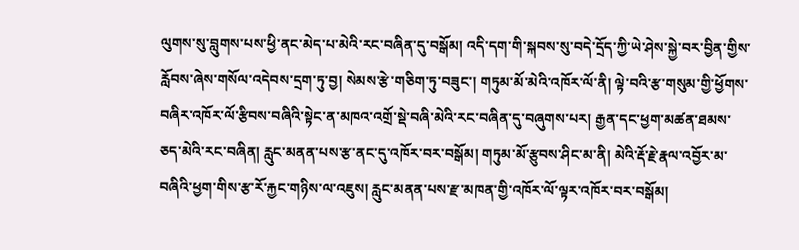ལུགས་སུ་བླུགས་པས་ཕྱི་ནང་མེད་པ་མེའི་རང་བཞིན་དུ་བསྒོམ། འདི་དག་གི་སྐབས་སུ་བདེ་དྲོད་ཀྱི་ཡེ་ཤེས་སྐྱེ་བར་བྱིན་གྱིས་རློབས་ཞེས་གསོལ་འདེབས་དྲག་ཏུ་བྱ། སེམས་རྩེ་གཅིག་ཏུ་བཟུང་། གཏུམ་མོ་མེའི་འཁོར་ལོ་ནི། ལྟེ་བའི་རྩ་གསུམ་གྱི་ཕྱོགས་བཞིར་འཁོར་ལོ་རྩིབས་བཞིའི་སྟེང་ན་མཁའ་འགྲོ་སྡེ་བཞི་མེའི་རང་བཞིན་དུ་བཞུགས་པར། རྒྱན་དང་ཕྱག་མཚན་ཐམས་ཅད་མེའི་རང་བཞིན། རླུང་མནན་པས་རྩ་ནང་དུ་འཁོར་བར་བསྒོམ། གཏུམ་མོ་རྩུབས་ཤིང་མ་ནི། མེའི་རྡོ་རྗེ་རྣལ་འབྱོར་མ་བཞིའི་ཕྱག་གིས་རྩ་རོ་རྐྱང་གཉིས་ལ་འཇུས། རླུང་མནན་པས་རྫ་མཁན་གྱི་འཁོར་ལོ་ལྟར་འཁོར་བར་བསྒོམ།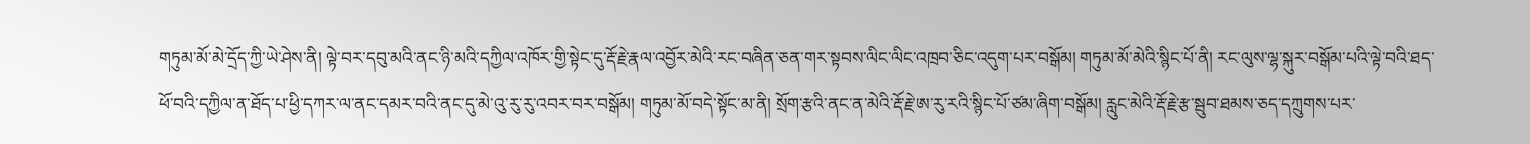གཏུམ་མོ་མེ་དྲོད་ཀྱི་ཡེ་ཤེས་ནི། ལྟེ་བར་དབུ་མའི་ནང་ཉི་མའི་དཀྱིལ་འཁོར་གྱི་སྟེང་དུ་རྡོ་རྗེ་རྣལ་འབྱོར་མེའི་རང་བཞིན་ཅན་གར་སྟབས་ལིང་ལིང་འཁྲབ་ཅིང་འདུག་པར་བསྒོམ། གཏུམ་མོ་མེའི་སྙིང་པོ་ནི། རང་ལུས་ལྷ་སྐུར་བསྒོམ་པའི་ལྟེ་བའི་ཐད་ཕོ་བའི་དཀྱིལ་ན་ཐོད་པ་ཕྱི་དཀར་ལ་ནང་དམར་བའི་ནང་དུ་མེ་འུ་རུ་རུ་འབར་བར་བསྒོམ། གཏུམ་མོ་བདེ་སྟོང་མ་ནི། སྲོག་རྩའི་ནང་ན་མེའི་རྡོ་རྗེ་ཨ་རུ་རའི་སྙིང་པོ་ཙམ་ཞིག་བསྒོམ། རླུང་མེའི་རྡོ་རྗེ་རྩ་སྦུབ་ཐམས་ཅད་དཀྲུགས་པར་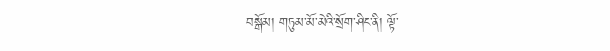བསྒོམ། གཏུམ་མོ་མེའི་སྲོག་ཤིང་ནི། ལྟོ་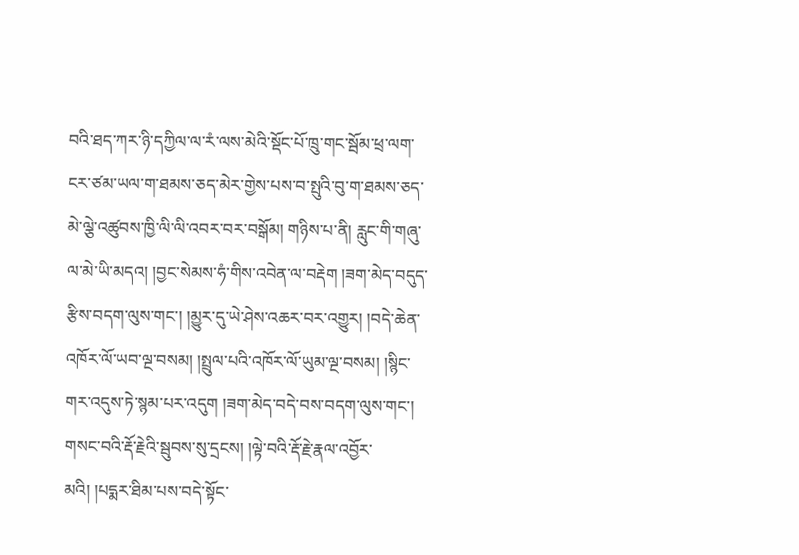བའི་ཐད་ཀར་ཉི་དཀྱིལ་ལ་རཾ་ལས་མེའི་སྡོང་པོ་ཁྲུ་གང་སྦོམ་ཕྲ་ལག་ངར་ཙམ་ཡལ་ག་ཐམས་ཅད་མེར་གྱེས་པས་བ་སྤུའི་བུ་ག་ཐམས་ཅད་མེ་ལྕེ་འཚུབས་ཁྱི་ལི་ལི་འབར་བར་བསྒོམ། གཉིས་པ་ནི། རླུང་གི་གཞུ་ལ་མེ་ཡི་མདའ། །བྱང་སེམས་ཧཾ་གིས་འབེན་ལ་བརྡེག །ཟག་མེད་བདུད་རྩིས་བདག་ལུས་གང་། །མྱུར་དུ་ཡེ་ཤེས་འཆར་བར་འགྱུར། །བདེ་ཆེན་འཁོར་ལོ་ཡབ་ལྔ་བསམ། །སྤྲུལ་པའི་འཁོར་ལོ་ཡུམ་ལྔ་བསམ། །སྙིང་གར་འདུས་ཏེ་སྙམ་པར་འདུག །ཟག་མེད་བདེ་བས་བདག་ལུས་གང་། གསང་བའི་རྡོ་རྗེའི་སྦུབས་སུ་དྲངས། །ལྟེ་བའི་རྡོ་རྗེ་རྣལ་འབྱོར་མའི། །པདྨར་ཐིམ་པས་བདེ་སྟོང་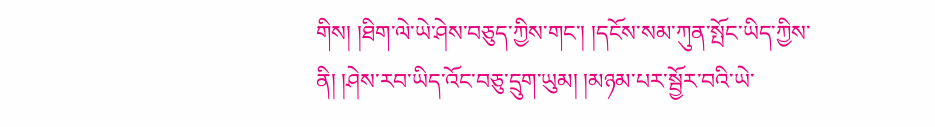གིས། །ཐིག་ལེ་ཡེ་ཤེས་བཅུད་ཀྱིས་གང་། །དངོས་སམ་ཀུན་སྤོང་ཡིད་ཀྱིས་ནི། །ཤེས་རབ་ཡིད་འོང་བཅུ་དྲུག་ཡུམ། །མཉམ་པར་སྦྱོར་བའི་ཡེ་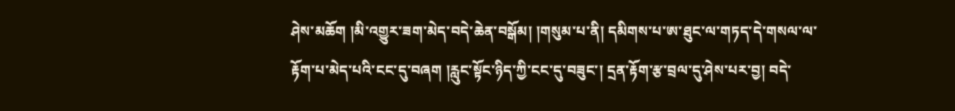ཤེས་མཆོག །མི་འགྱུར་ཟག་མེད་བདེ་ཆེན་བསྒོམ། །གསུམ་པ་ནི། དམིགས་པ་ཨ་ཐུང་ལ་གཏད་དེ་གསལ་ལ་རྟོག་པ་མེད་པའི་ངང་དུ་བཞག །རླུང་སྟོང་ཉིད་ཀྱི་ངང་དུ་བཟུང་། དྲན་རྟོག་རྩ་བྲལ་དུ་ཤེས་པར་བྱ། བདེ་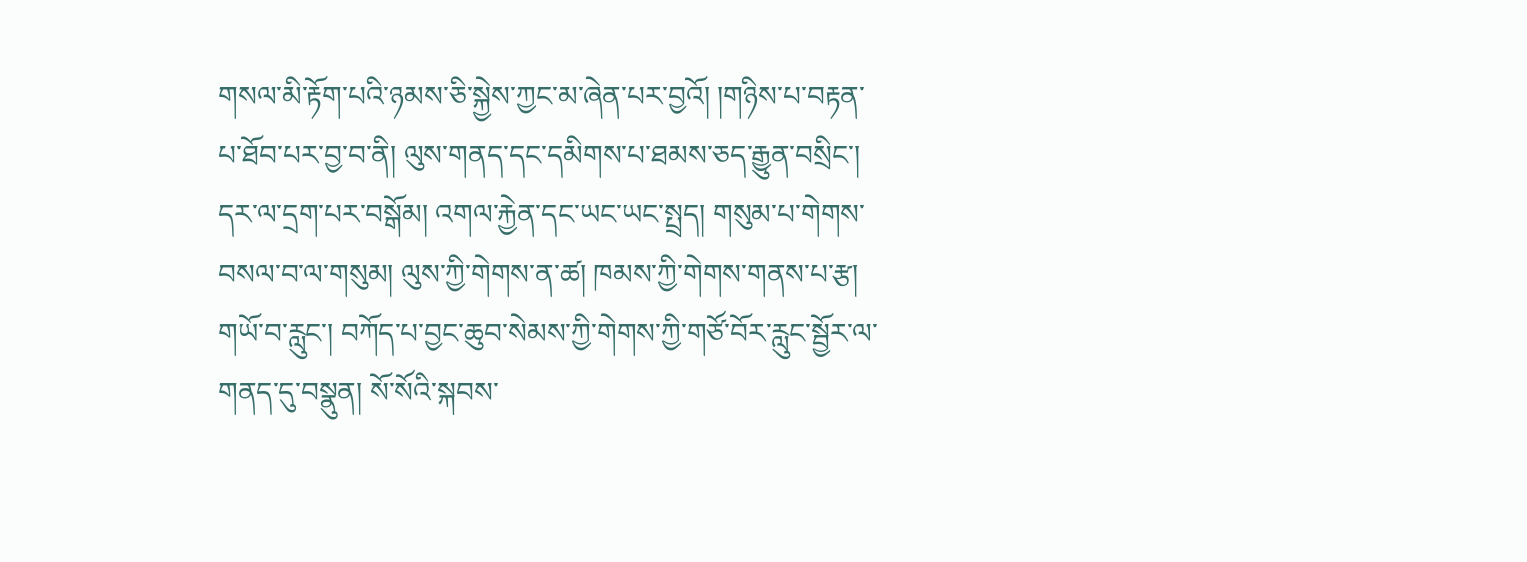གསལ་མི་རྟོག་པའི་ཉམས་ཅི་སྐྱེས་ཀྱང་མ་ཞེན་པར་བྱའོ། །གཉིས་པ་བརྟན་པ་ཐོབ་པར་བྱ་བ་ནི། ལུས་གནད་དང་དམིགས་པ་ཐམས་ཅད་རྒྱུན་བསྲིང་། དར་ལ་དྲག་པར་བསྒོམ། འགལ་རྐྱེན་དང་ཡང་ཡང་སྤྲད། གསུམ་པ་གེགས་བསལ་བ་ལ་གསུམ། ལུས་ཀྱི་གེགས་ན་ཚ། ཁམས་ཀྱི་གེགས་གནས་པ་རྩ། གཡོ་བ་རླུང་། བཀོད་པ་བྱང་ཆུབ་སེམས་ཀྱི་གེགས་ཀྱི་གཙོ་བོར་རླུང་སྦྱོར་ལ་གནད་དུ་བསྣུན། སོ་སོའི་སྐབས་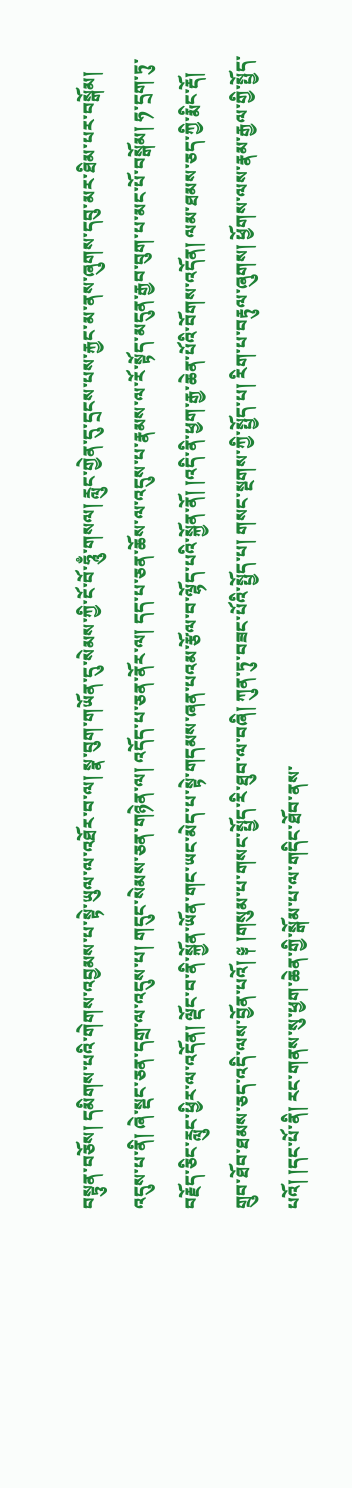བསྟུན་བཅོས། དམིགས་པའི་གེགས་འབྱམས་པ་སྟེ་ཡུལ་ལ་འཐོར་བ་ལ། སྣ་བུག་གཡོན་དུ་སེམས་ཀྱི་ངོ་བོ་ཧཱུྃ་གསལ། རླུང་གྱེན་དུ་དྲངས་པས་རྐྱང་མ་ནས་ཞུགས་དབུ་མར་ཐིམ་པར་བསྒོམ། འདུས་པ་ནི། ཞེ་སྡང་ཅན་དགྲ་ལ་འདུས་པ། གདུང་སེམས་ཅན་གཉེན་ལ། འདོད་པ་ཅན་ནོར་ལ། དད་པ་ཅན་ཆོས་ལ་འདུས་པ་རྣམས་ལ་རོ་སྟོད་མདུན་རྒྱབ་བུག་པ་མང་པོ་བསྒོམ། ཧ་དྲག་ཏུ་བརྗོད་ཅིང་རླུང་ཕྱིར་ལ་འདོན། ལྡོང་བ་ནི་སྐྱོན་ཡོན་གང་ཡང་མེད་པ་སྟེ་གདམས་ཞན་པའམ་རྩོལ་བ་ལྷོད་པའི་སྐྱོན་ནོ། །འདི་ནི་ཕྱག་རྒྱ་ཆེན་པོའི་བོགས་འདོན། ལམ་ཐམས་ཅད་ཀྱི་རྨིང་རྡོ། གྲུབ་ཐོབ་ཐམས་ཅད་འདི་ལས་བྱོན་པའོ། ༈ །གསུམ་པ་གསང་སྤྱོད་རི་ཐུབ་ལ་བཞི། ཀུན་ཏུ་བཟང་པོའི་སྤྱོད་པ། གསང་སྔགས་ཀྱི་སྤྱོད་པ། རིག་པ་བརྟུལ་ཞུགས། ཕྱོགས་ལས་རྣམ་རྒྱལ་གྱི་སྤྱོད་པའོ། །དང་པོ་ནི། རང་གནས་སུ་ཕྱག་ཆེན་གྱི་སྒོམ་པ་ལ་གདིང་ཐོབ་ནས་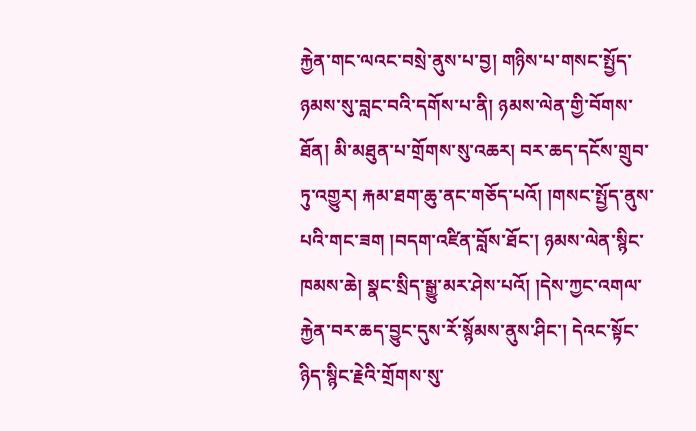རྐྱེན་གང་ལའང་བསྲེ་ནུས་པ་བྱ། གཉིས་པ་གསང་སྤྱོད་ཉམས་སུ་བླང་བའི་དགོས་པ་ནི། ཉམས་ལེན་གྱི་བོགས་ཐོན། མི་མཐུན་པ་གྲོགས་སུ་འཆར། བར་ཆད་དངོས་གྲུབ་ཏུ་འགྱུར། རྐམ་ཐག་ཆུ་ནང་གཅོད་པའོ། །གསང་སྤྱོད་ནུས་པའི་གང་ཟག །བདག་འཛིན་བློས་ཐོང་། ཉམས་ལེན་སྙིང་ཁམས་ཆེ། སྣང་སྲིད་སྒྱུ་མར་ཤེས་པའོ། །དེས་ཀྱང་འགལ་རྐྱེན་བར་ཆད་བྱུང་དུས་རོ་སྙོམས་ནུས་ཤིང་། དེའང་སྟོང་ཉིད་སྙིང་རྗེའི་གྲོགས་སུ་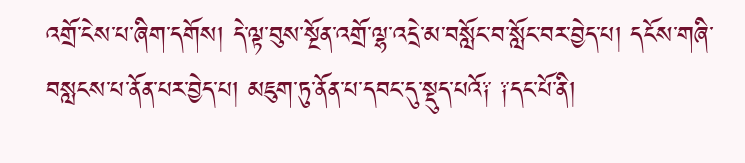འགྲོ་ངེས་པ་ཞིག་དགོས། དེ་ལྟ་བུས་སྔོན་འགྲོ་ལྷ་འདྲེ་མ་བསློང་བ་སློང་བར་བྱེད་པ། དངོས་གཞི་བསླངས་པ་ནོན་པར་བྱེད་པ། མཇུག་ཏུ་ནོན་པ་དབང་དུ་སྡུད་པའོ༑ ༑དང་པོ་ནི།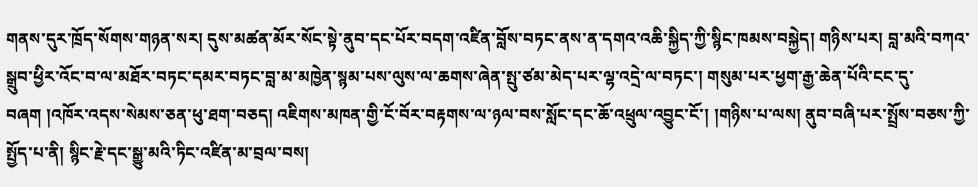གནས་དུར་ཁྲོད་སོགས་གཉན་སར། དུས་མཚན་མོར་སོང་སྟེ་ནུབ་དང་པོར་བདག་འཛིན་བློས་བཏང་ནས་ན་དགའ་འཆི་སྐྱིད་ཀྱི་སྙིང་ཁམས་བསྐྱེད། གཉིས་པར། བླ་མའི་བཀའ་སྒྲུབ་ཕྱིར་འོང་བ་ལ་མཐོར་བཏང་དམར་བཏང་བླ་མ་མཁྱེན་སྙམ་པས་ལུས་ལ་ཆགས་ཞེན་སྤུ་ཙམ་མེད་པར་ལྷ་འདྲེ་ལ་བཏང་། གསུམ་པར་ཕྱག་རྒྱ་ཆེན་པོའི་ངང་དུ་བཞག །འཁོར་འདས་སེམས་ཅན་ཕུ་ཐག་བཅད། འཇིགས་མཁན་གྱི་ངོ་བོར་བརྟགས་ལ་ཉལ་བས་སློང་དང་ཆོ་འཕྲུལ་འབྱུང་ངོ་། །གཉིས་པ་ལས། ནུབ་བཞི་པར་སྤྲོས་བཅས་ཀྱི་སྤྱོད་པ་ནི། སྙིང་རྗེ་དང་སྒྱུ་མའི་ཏིང་འཛིན་མ་བྲལ་བས།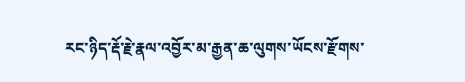རང་ཉིད་རྡོ་རྗེ་རྣལ་འབྱོར་མ་རྒྱན་ཆ་ལུགས་ཡོངས་རྫོགས་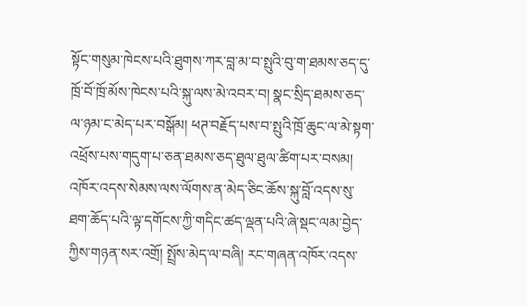སྟོང་གསུམ་ཁེངས་པའི་ཐུགས་ཀར་བླ་མ་བ་སྤུའི་བུ་ག་ཐམས་ཅད་དུ་ཁྲོ་བོ་ཁྲོ་མོས་ཁེངས་པའི་སྐུ་ལས་མེ་འབར་བ། སྣང་སྲིད་ཐམས་ཅད་ལ་ཉམ་ང་མེད་པར་བསྒོམ། ཕཊ་བརྗོད་པས་བ་སྤུའི་ཁྲོ་ཆུང་ལ་མེ་སྟག་འཕྲོས་པས་གདུག་པ་ཅན་ཐམས་ཅད་ཐུལ་ཐུལ་ཚིག་པར་བསམ། འཁོར་འདས་སེམས་ལས་ལོགས་ན་མེད་ཅིང་ཆོས་སྐུ་བློ་འདས་སུ་ཐག་ཆོད་པའི་ལྟ་དགོངས་ཀྱི་གདིང་ཚད་ལྡན་པའི་ཞེ་སྡང་ལམ་བྱེད་ཀྱིས་གཉན་སར་འགྲོ། སྤྲོས་མེད་ལ་བཞི། རང་གཞན་འཁོར་འདས་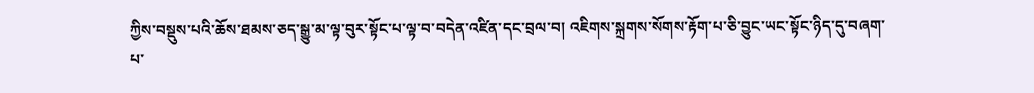ཀྱིས་བསྡུས་པའི་ཆོས་ཐམས་ཅད་སྒྱུ་མ་ལྟ་བུར་སྟོང་པ་ལྟ་བ་བདེན་འཛིན་དང་བྲལ་བ། འཇིགས་སྐྲགས་སོགས་རྟོག་པ་ཅི་བྱུང་ཡང་སྟོང་ཉིད་དུ་བཞག་པ་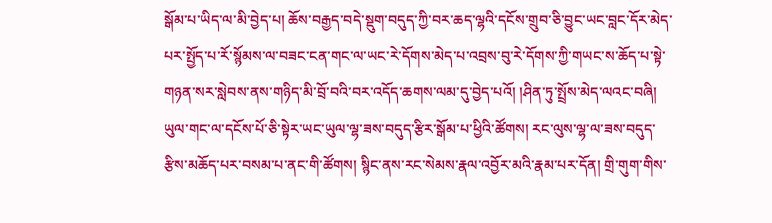སྒོམ་པ་ཡིད་ལ་མི་བྱེད་པ། ཆོས་བརྒྱད་བདེ་སྡུག་བདུད་ཀྱི་བར་ཆད་ལྷའི་དངོས་གྲུབ་ཅི་བྱུང་ཡང་བླང་དོར་མེད་པར་སྤྱོད་པ་རོ་སྙོམས་ལ་བཟང་ངན་གང་ལ་ཡང་རེ་དོགས་མེད་པ་འབྲས་བུ་རེ་དོགས་ཀྱི་གཡང་ས་ཆོད་པ་སྟེ་གཉན་སར་སླེབས་ནས་གཉིད་མི་བྲོ་བའི་བར་འདོད་ཆགས་ལམ་དུ་བྱེད་པའོ། །ཤིན་ཏུ་སྤྲོས་མེད་ལའང་བཞི། ཡུལ་གང་ལ་དངོས་པོ་ཅི་སྟེར་ཡང་ཡུལ་ལྷ་ཟས་བདུད་རྩིར་སྒོམ་པ་ཕྱིའི་ཚོགས། རང་ལུས་ལྷ་ལ་ཟས་བདུད་རྩིས་མཆོད་པར་བསམ་པ་ནང་གི་ཚོགས། སྙིང་ནས་རང་སེམས་རྣལ་འབྱོར་མའི་རྣམ་པར་དོན། གྲི་གུག་གིས་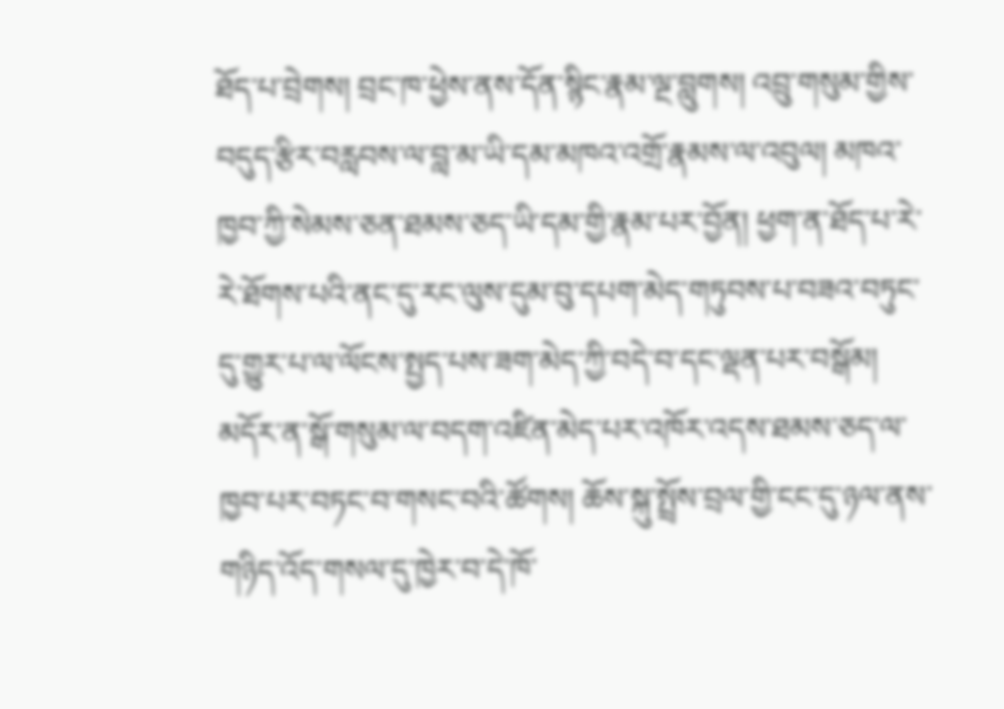ཐོད་པ་བྲེགས། བྲང་ཁ་ཕྱེས་ནས་དོན་སྙིང་རྣམ་ལྔ་བླུགས། འབྲུ་གསུམ་གྱིས་བདུད་རྩིར་བརླབས་ལ་བླ་མ་ཡི་དམ་མཁའ་འགྲོ་རྣམས་ལ་འབུལ། མཁའ་ཁྱབ་ཀྱི་སེམས་ཅན་ཐམས་ཅད་ཡི་དམ་གྱི་རྣམ་པར་བྱོན། ཕྱག་ན་ཐོད་པ་རེ་རེ་ཐོགས་པའི་ནང་དུ་རང་ལུས་དུམ་བུ་དཔག་མེད་གཏུབས་པ་བཟའ་བཏུང་དུ་གྱུར་པ་ལ་ལོངས་སྤྱད་པས་ཟག་མེད་ཀྱི་བདེ་བ་དང་ལྡན་པར་བསྒོམ། མདོར་ན་སྒོ་གསུམ་ལ་བདག་འཛིན་མེད་པར་འཁོར་འདས་ཐམས་ཅད་ལ་ཁྱབ་པར་བཏང་བ་གསང་བའི་ཚོགས། ཆོས་སྐུ་སྤྲོས་བྲལ་གྱི་ངང་དུ་ཉལ་ནས་གཉིད་འོད་གསལ་དུ་ཁྱེར་བ་དེ་ཁོ་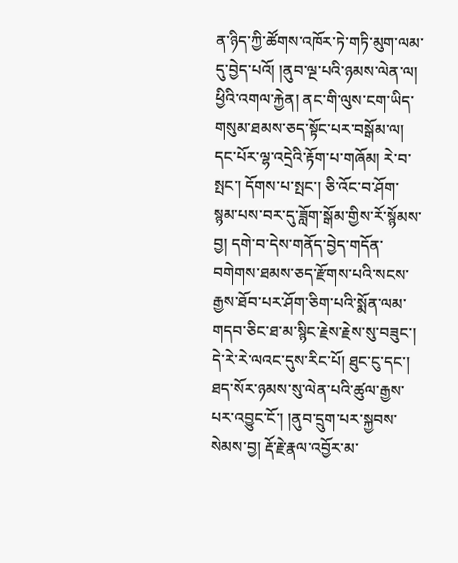ན་ཉིད་ཀྱི་ཚོགས་འཁོར་ཏེ་གཏི་མུག་ལམ་དུ་བྱེད་པའོ། །ནུབ་ལྔ་པའི་ཉམས་ལེན་ལ། ཕྱིའི་འགལ་རྐྱེན། ནང་གི་ལུས་ངག་ཡིད་གསུམ་ཐམས་ཅད་སྟོང་པར་བསྒོམ་ལ། དང་པོར་ལྷ་འདྲེའི་རྟོག་པ་གཞོམ། རེ་བ་སྤང་། དོགས་པ་སྤང་། ཅི་འོང་བ་ཤོག་སྙམ་པས་བར་དུ་ཟློག་སྒོམ་གྱིས་རོ་སྙོམས་བྱ། དགེ་བ་དེས་གནོད་བྱེད་གདོན་བགེགས་ཐམས་ཅད་རྫོགས་པའི་སངས་རྒྱས་ཐོབ་པར་ཤོག་ཅིག་པའི་སྨོན་ལམ་གདབ་ཅིང་ཐ་མ་སྙིང་རྗེས་རྗེས་སུ་བཟུང་། དེ་རེ་རེ་ལའང་དུས་རིང་པོ། ཐུང་ངུ་དང་། ཐད་སོར་ཉམས་སུ་ལེན་པའི་ཚུལ་རྒྱས་པར་འབྱུང་ངོ་། །ནུབ་དྲུག་པར་སྐྱབས་སེམས་བྱ། རྡོ་རྗེ་རྣལ་འབྱོར་མ་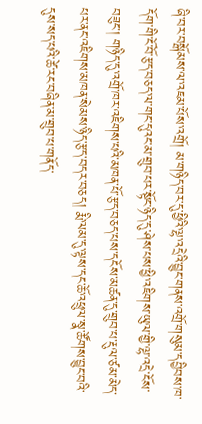ཞི་བར་བསྒོམས་ལ་འཇམ་པོས་འགྲོ། མ་གཉིད་བར་དུ་ཕྱིའི་ལྷ་འདྲེའི་བྱུང་གནས་འགྲོ་གསུམ་དབྱིབས་ཁ་དོག་གི་ངོ་བོ་རྩད་བཅད་ལ་གང་དུའང་མ་གྲུབ་པར་སྟོང་ཉིད་དུ་ཤེས་པས་ཕྱི་འཇིགས་ཡུལ་གྱི་ལྷ་འདྲེ་ངོས་བཟུང་། གཉིད་དུ་འགྲོ་ཁར་འཇིགས་པའི་མཁན་པོ་རྩད་བཅད་པས་དངོས་མཚན་དུ་གྲུབ་པ་རྡུལ་ཙམ་མེད་པར་ནང་འཇིགས་མཁན་སེམས་ཉིད་རྩད་བདར་བཅད། རྨི་ལམ་དུ་ལྟས་དང་ཆོ་འཕྲུལ་སྣ་ཚོགས་བྱུང་བའི་དུས་སད་པའི་ཚེ་རང་བཞིན་མ་གྲུབ་པ་གནོད་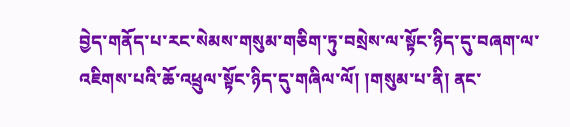བྱེད་གནོད་པ་རང་སེམས་གསུམ་གཅིག་ཏུ་བསྲེས་ལ་སྟོང་ཉིད་དུ་བཞག་ལ་འཇིགས་པའི་ཆོ་འཕྲུལ་སྟོང་ཉིད་དུ་གཞིལ་ལོ། །གསུམ་པ་ནི། ནང་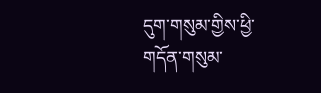དུག་གསུམ་གྱིས་ཕྱི་གདོན་གསུམ་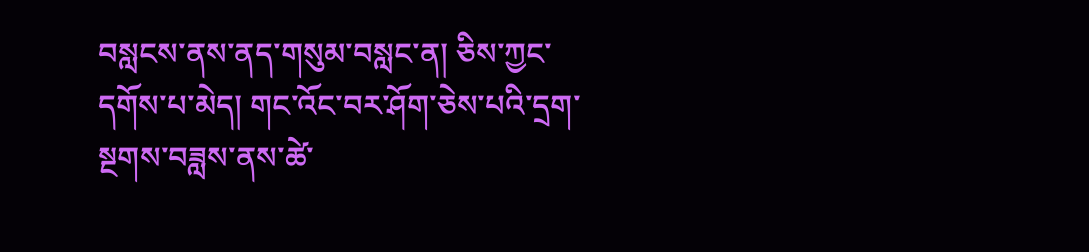བསླངས་ནས་ནད་གསུམ་བསླང་ན། ཅིས་ཀྱང་དགོས་པ་མེད། གང་འོང་བར་ཤོག་ཅེས་པའི་དྲག་སྔགས་བཟླས་ནས་ཚེ་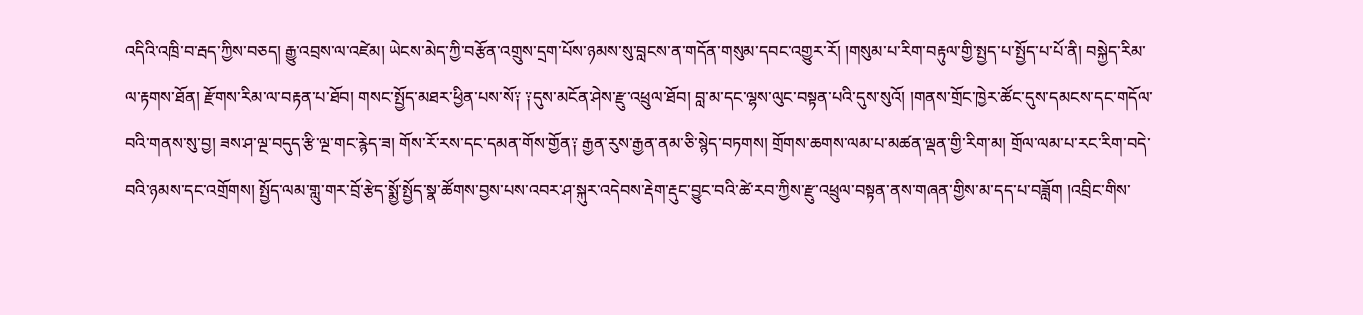འདིའི་འཁྲི་བ་རྦད་ཀྱིས་བཅད། རྒྱུ་འབྲས་ལ་འཛེམ། ཡེངས་མེད་ཀྱི་བརྩོན་འགྲུས་དྲག་པོས་ཉམས་སུ་བླངས་ན་གདོན་གསུམ་དབང་འགྱུར་རོ། །གསུམ་པ་རིག་བརྟུལ་གྱི་སྤྱད་པ་སྤྱོད་པ་པོ་ནི། བསྐྱེད་རིམ་ལ་རྟགས་ཐོན། རྫོགས་རིམ་ལ་བརྟན་པ་ཐོབ། གསང་སྤྱོད་མཐར་ཕྱིན་པས་སོ༑ ༑དུས་མངོན་ཤེས་རྫུ་འཕྲུལ་ཐོབ། བླ་མ་དང་ལྷས་ལུང་བསྟན་པའི་དུས་སུའོ། །གནས་གྲོང་ཁྱེར་ཚོང་དུས་དམངས་དང་གདོལ་བའི་གནས་སུ་བྱ། ཟས་ཤ་ལྔ་བདུད་རྩི་ལྔ་གང་རྙེད་ཟ། གོས་རོ་རས་དང་དམན་གོས་གྱོན༑ རྒྱན་རུས་རྒྱན་ནམ་ཅི་སྙེད་བཏགས། གྲོགས་ཆགས་ལམ་པ་མཚན་ལྡན་གྱི་རིག་མ། གྲོལ་ལམ་པ་རང་རིག་བདེ་བའི་ཉམས་དང་འགྲོགས། སྤྱོད་ལམ་གླུ་གར་བྲོ་རྩེད་སྨྱོ་སྤྱོད་སྣ་ཚོགས་བྱས་པས་འབར་ཤ་སྐུར་འདེབས་རྡེག་རྡུང་བྱུང་བའི་ཚེ་རབ་ཀྱིས་རྫུ་འཕྲུལ་བསྟན་ནས་གཞན་གྱིས་མ་དད་པ་བཟློག །འབྲིང་གིས་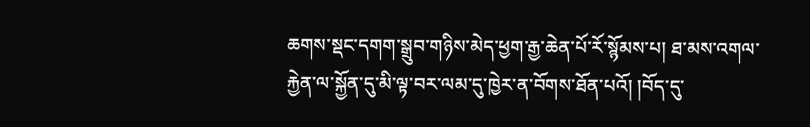ཆགས་སྡང་དགག་སྒྲུབ་གཉིས་མེད་ཕྱག་རྒྱ་ཆེན་པོ་རོ་སྙོམས་པ། ཐ་མས་འགལ་རྐྱེན་ལ་སྐྱོན་དུ་མི་ལྟ་བར་ལམ་དུ་ཁྱེར་ན་བོགས་ཐོན་པའོ། །བོད་དུ་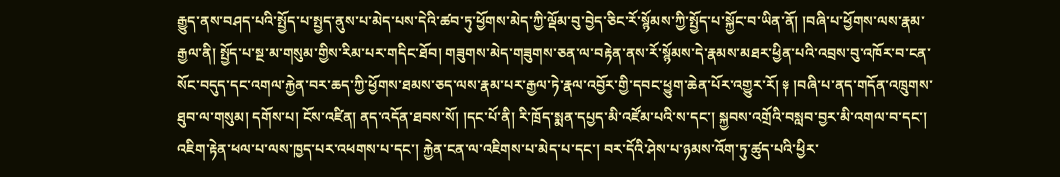རྒྱུད་ནས་བཤད་པའི་སྤྱོད་པ་སྤྱད་ནུས་པ་མེད་པས་དེའི་ཚབ་ཏུ་ཕྱོགས་མེད་ཀྱི་ལྡོམ་བུ་བྱེད་ཅིང་རོ་སྙོམས་ཀྱི་སྤྱོད་པ་སྐྱོང་བ་ཡིན་ནོ། །བཞི་པ་ཕྱོགས་ལས་རྣམ་རྒྱལ་ནི། སྤྱོད་པ་སྔ་མ་གསུམ་གྱིས་རིམ་པར་གདིང་ཐོབ། གཟུགས་མེད་གཟུགས་ཅན་ལ་བརྟེན་ནས་རོ་སྙོམས་དེ་རྣམས་མཐར་ཕྱིན་པའི་འབྲས་བུ་འཁོར་བ་ངན་སོང་བདུད་དང་འགལ་རྐྱེན་བར་ཆད་ཀྱི་ཕྱོགས་ཐམས་ཅད་ལས་རྣམ་པར་རྒྱལ་ཏེ་རྣལ་འབྱོར་གྱི་དབང་ཕྱུག་ཆེན་པོར་འགྱུར་རོ། ༈ །བཞི་པ་ནད་གདོན་འཁྲུགས་ཐུབ་ལ་གསུམ། དགོས་པ། ངོས་འཛིན། ནད་འདོན་ཐབས་སོ། །དང་པོ་ནི། རི་ཁྲོད་སྨན་དཔྱད་མི་འཛོམ་པའི་ས་དང་། སྐྱབས་འགྲོའི་བསླབ་བྱར་མི་འགལ་བ་དང་། འཇིག་རྟེན་ཕལ་པ་ལས་ཁྱད་པར་འཕགས་པ་དང་། རྐྱེན་ངན་ལ་འཇིགས་པ་མེད་པ་དང་། བར་དོའི་ཤེས་པ་ཉམས་འོག་ཏུ་ཚུད་པའི་ཕྱིར་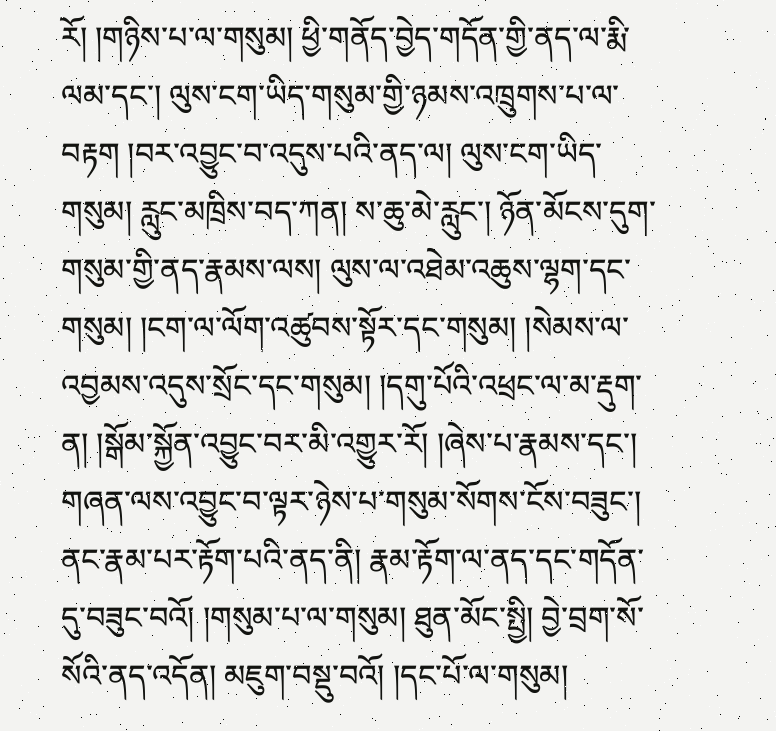རོ། །གཉིས་པ་ལ་གསུམ། ཕྱི་གནོད་བྱེད་གདོན་གྱི་ནད་ལ་རྨི་ལམ་དང་། ལུས་ངག་ཡིད་གསུམ་གྱི་ཉམས་འཁྲུགས་པ་ལ་བརྟག །བར་འབྱུང་བ་འདུས་པའི་ནད་ལ། ལུས་ངག་ཡིད་གསུམ། རླུང་མཁྲིས་བད་ཀན། ས་ཆུ་མེ་རླུང་། ཉོན་མོངས་དུག་གསུམ་གྱི་ནད་རྣམས་ལས། ལུས་ལ་འཐེམ་འཆུས་ལྷག་དང་གསུམ། །ངག་ལ་ལོག་འཚུབས་སྟོར་དང་གསུམ། །སེམས་ལ་འབྱམས་འདུས་སྲོང་དང་གསུམ། །དགུ་པོའི་འཕྲང་ལ་མ་རྡུག་ན། །སྒོམ་སྐྱོན་འབྱུང་བར་མི་འགྱུར་རོ། །ཞེས་པ་རྣམས་དང་། གཞན་ལས་འབྱུང་བ་ལྟར་ཉེས་པ་གསུམ་སོགས་ངོས་བཟུང་། ནང་རྣམ་པར་རྟོག་པའི་ནད་ནི། རྣམ་རྟོག་ལ་ནད་དང་གདོན་དུ་བཟུང་བའོ། །གསུམ་པ་ལ་གསུམ། ཐུན་མོང་སྤྱི། བྱེ་བྲག་སོ་སོའི་ནད་འདོན། མཇུག་བསྡུ་བའོ། །དང་པོ་ལ་གསུམ།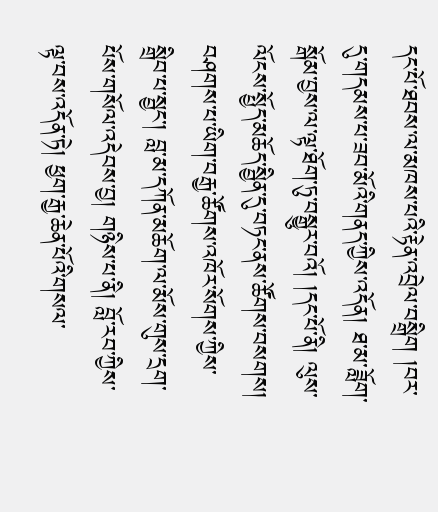དང་པོ་ཐབས་ལ་མཁས་པའི་རྟེན་འབྲེལ་བསྒྲིག །བར་དུ་གདམས་པ་ཟབ་མོའི་གནད་ཀྱིས་འདོན། ཐ་མ་ཟློག་སྒོམ་བྱས་ལ་ལྟ་ཐོག་ཏུ་བསྒྱུར་བའོ། །དང་པོ་ནི། ལུས་ལོངས་སྤྱོད་མཆོད་སྦྱིན་དུ་བཏང་ནས་ཚོགས་བསགས། བཤགས་པ་ཡིག་བརྒྱ་ཚོགས་འཁོར་སོགས་ཀྱིས་སྒྲིབ་པ་སྦྱང་། བླ་མ་དཀོན་མཆོག་ལ་མོས་གུས་དྲག་པོས་གསོལ་འདེབས་བྱ། གཉིས་པ་ནི། བློ་རབ་ཀྱིས་ལྟ་བས་འདོན་ཏེ། ཕྱག་རྒྱ་ཆེན་པོའི་གསལ་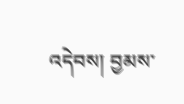འདེབས། བྱམས་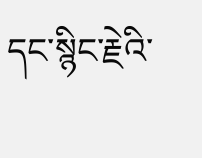དང་སྙིང་རྗེའི་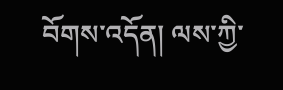བོགས་འདོན། ལས་ཀྱི་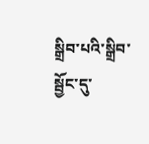སྒྲིབ་པའི་སྒྲིབ་སྦྱོང་དུ་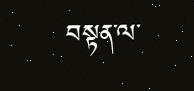བསྟན་ལ་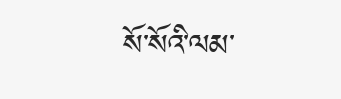སོ་སོའི་ལམ་